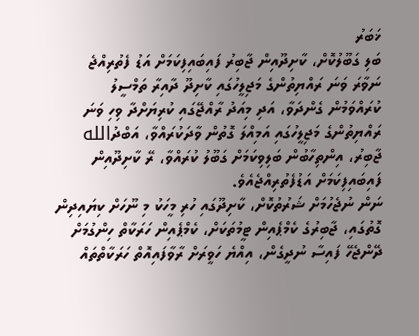ޚަބަރު
ބަލި ގަބޫލުކޮށް، ކާށިދޫއިން ޖާބިރު ފައިބައިފިކަމަށް އަޑު ފެތުރިއްޖެ
ނަވާރަ ވަނަ ރައްޔިތުންގެ މަޖިލީހުގައި ކާށިދޫ ދާއިރާ ތަމްސީލު ކުރައްވަމުން ގެންދަވާ، އަދި މިއަދު ރާއްޖޭގައި ކުރިޔަށްދާ ވިހި ވަނަ ރައްޔިތުންގެ މަޖިލީހުގައި އަމިއްލަ ގޮތުން ވާދަކުރައްވާ، އަބްދުالله ޖާބިރު، އިންތިހާބުން ބަލިވިކަމަށް ގަބޫލު ކުރައްވާ، ރޭ ކާށިދޫއިން ފައިބައިފިކަމަށް އަޑުފެތުރިއްޖެއެވެ.
ނަން ނުޖެހުމަށް ޝަރުތުކޮށް، ކާށިދޫގައި ހުރި މީހަކު މި ނޫހަށް ކިޔައިދިން ގޮތުގައި، ޖާބިރުގެ ކެމްޕެއިން ޓީމުތަކަށް، ކެމްޕެއިން ހަރަކާތް ހިންގުމަށް ދޭންޖެހޭ ފައިސާ ނުދީގެން، އިއްޔެ ހަވީރަށް ރާވާފައިއޮތް ހަރަކާތްތައް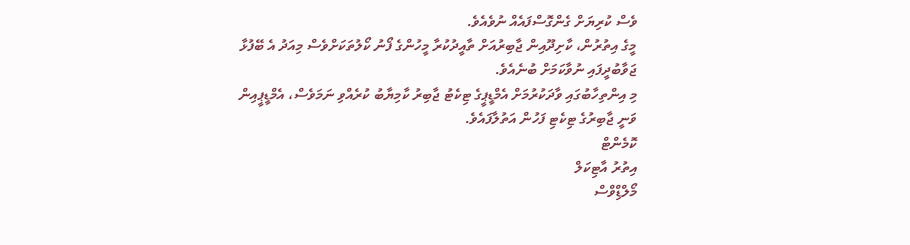ވެސް ކުރިޔަށް ގެންގޮސްފައެއް ނުވެއެވެ.
މީގެ އިތުރުން، ކާށިދޫއިން ޖާބިރުއަށް ތާއީދުކުރާ މީހުންގެ ފޯނު ކޯލުތަކަށްވެސް މިއަދު އެ ބޭފުޅާ ޖަވާބުދީފައި ނުވާކަމަށް ބުނެއެވެ.
މި އިންތިހާބުގައި ވާދަކުރުމަށް އެމްޑީޕީގެ ޓިކެޓު ޖާބިރު ކާމިޔާބު ކުރެއްވި ނަމަވެސް، އެމްޑީޕީއިން ވަނީ ޖާބިރުގެ ޓިކެޓި ފަހުން އަތުލާފައެވެ.
ކޮމެންޓް
އިތުރު އާޓިކަލް
މޯލްޑިްވްސް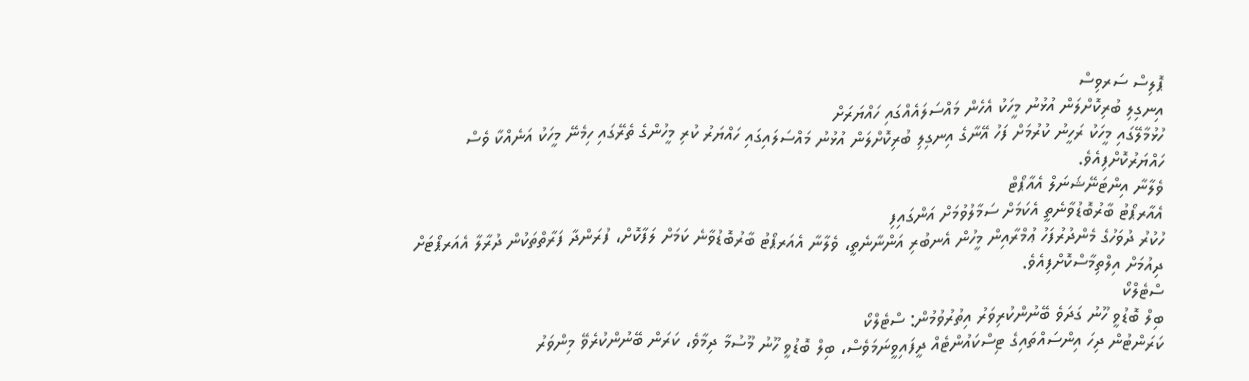ޕޮލިސް ސަރވިސް
އިނގިލި ބުރިކޮށްލަން އުޅުނު މީހަކު އެހެން މައްސަލައެއްގައި ހައްޔަރަށް
ހުޅުމާލޭގައި މީހަކު ރަހީނު ކުރުމަށް ފަހު އޭނާގެ އިނގިލި ބުރިކޮށްލަން އުޅުނު މައްސަލައިގައި ހައްޔަރު ކުރި މީހުންގެ ތެރޭގައި ހިމެނޭ މީހަކު އަނެއްކާ ވެސް ހައްޔަރުކޮށްފިއެވެ.
ވެލާނާ އިންޓަނޭޝަނަލް އެއާޕޯޓް
އެއާރޕޯޓު ބާރުބޮޑުވާނެތީ އެކަމަށް ސަމާލުވުމަށް އަންގައިފި
ހުކުރު ދުވަހުގެ މެންދުރުފަހު ޢުމްރާއިން މީހުން އެނބުރި އަންނާނެތީ، ވެލާނާ އެއަރޕޯޓު ބާރުބޮޑުވާނެ ކަމަށް ލަފާކޮށް، ފުރަންދާ ފަރާތްތަކުން ދުރާލާ އެއަރޕޯޓަށް ދިއުމަށް އިލްތިމާސްކޮށްފިއެވެ.
ސްޓެލްކޯ
ބިލް ބޮޑުވީ ހޫނު ގަދަވެ ބޭނުންކުރިވަރު އިތުރުވުމުން: ސްޓެލްކޯ
ކަރަންޓުން ދިހަ އިންސައްތައިގެ ޓިސްކައުންޓެއް ދީފައިވީނަމަވެސް، ބިލް ބޮޑުވީ ހޫނު މޫސުމާ ދިމާވެ، ކަރަން ބޭނުންކުރެވޭ މިންވަރު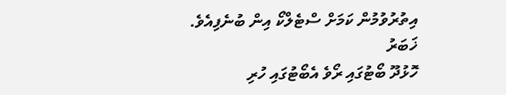އިތުރުވުމުން ކަމަށް ސްޓެލްކޯ އިން ބުނެފިއެވެ.
ޚަބަރު
ހޮޅުދޫ ބޯޓުގައި ރޯވެ އެބޯޓުގައި ހުރި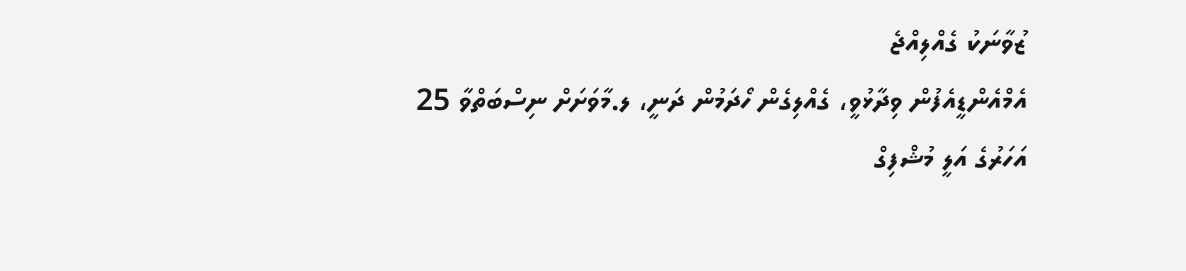ޒުވާނަކު ގެއްލިއްޖެ
އެމްއެންޑީއެފުން ވިދާޅުވީ، ގެއްލިގެން ހޯދަމުން ދަނީ، ލ.މާވަށަށް ނިސްބަތްވާ 25 އަހަރުގެ އަލީ މުޝްފިގް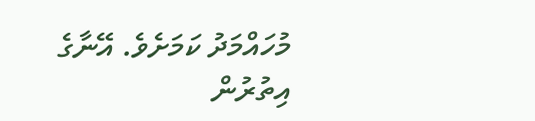މުހައްމަދު ކަމަށެވެ. އޭނާގެ އިތުރުން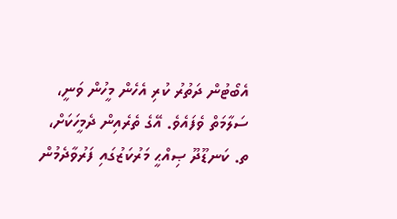އެބޯޓުން ދަތުރު ކުރި އެހެން މީހުން ވަނީ، ސަލާމަތް ވެފައެވެ. އޭގެ ތެރެއިން ދެމީހަކަށް، ތ. ކަނޑޫދޫ ޞިއްޙީ މަރުކަޒުގައި ފަރުވާދެމުން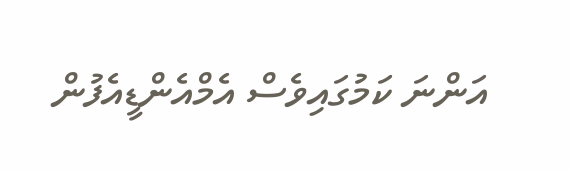އަންނަ ކަމުގައިވެސް އެމްއެންޑީއެފުން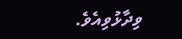ވިދާޅުވިއެވެ.